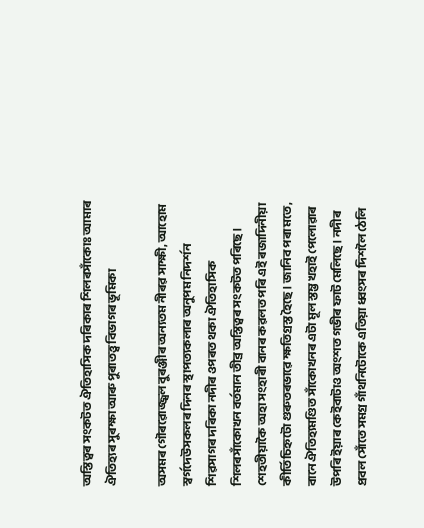অস্তিত্বৰ সংকটত ঐতিহাসিক দৰিকাৰ শিলৰসাঁকোঃ আমাৰ ঐতিহ্যৰ সুৰক্ষা আৰু পুৰাতত্ত্ব বিভাগৰ ভূমিকা

অসমৰ গৌৰৱোজ্জ্বল বুৰঞ্জীৰ অন্যতম নীৰৱ সাক্ষী, আহোম স্বৰ্গদেউসকলৰ দিনৰ স্থাপত্যকলাৰ অনুপম নিদৰ্শন শিৱসাগৰ দৰিকা নদীৰ ওপৰত থকা ঐতিহাসিক শিলৰসাঁকোখন বৰ্তমান তীব্ৰ অস্তিত্বৰ সংকটত পৰিছে। শেহতীয়াকৈ অহা সংহাৰী বানৰ কৱলত পৰি এই ৰজাদিনীয়া কীৰ্তিচিহ্নটো গুৰুতৰভাৱে ক্ষতিগ্ৰস্ত হৈছে। জানিব পৰা মতে, বানে ঐতিহ্যমণ্ডিত সাঁকোখনৰ এটা মূল স্তম্ভ খহাই পেলোৱাৰ উপৰি ইয়াৰ কেইবাটাও অংশত গভীৰ ফাট মেলিছে। নদীৰ প্ৰবল সোঁতে সমগ্ৰ গাঁথনিটোকে এতিয়া ধ্বংসৰ দিশলৈ ঠেলি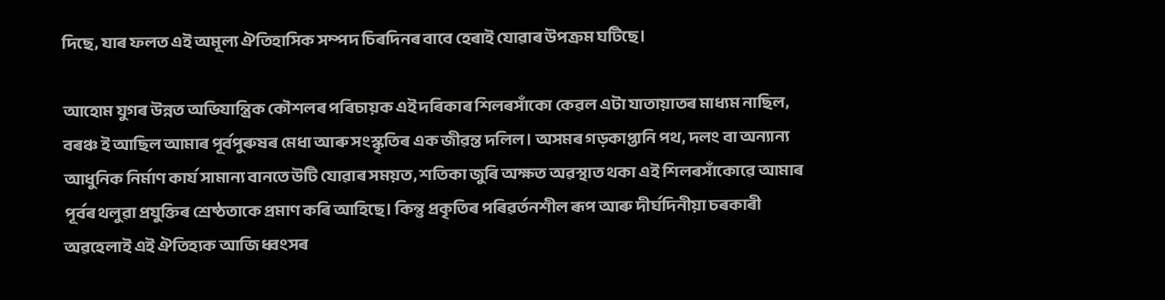দিছে, যাৰ ফলত এই অমূল্য ঐতিহাসিক সম্পদ চিৰদিনৰ বাবে হেৰাই যোৱাৰ উপক্ৰম ঘটিছে।

আহোম যুগৰ উন্নত অভিযান্ত্ৰিক কৌশলৰ পৰিচায়ক এই দৰিকাৰ শিলৰসাঁকো কেৱল এটা যাতায়াতৰ মাধ্যম নাছিল, বৰঞ্চ ই আছিল আমাৰ পূৰ্বপুৰুষৰ মেধা আৰু সংস্কৃতিৰ এক জীৱন্ত দলিল। অসমৰ গড়কাপ্তানি পথ, দলং বা অন্যান্য আধুনিক নিৰ্মাণ কাৰ্য সামান্য বানতে উটি যোৱাৰ সময়ত, শতিকা জুৰি অক্ষত অৱস্থাত থকা এই শিলৰসাঁকোৱে আমাৰ পূৰ্বৰ থলুৱা প্ৰযুক্তিৰ শ্ৰেষ্ঠতাকে প্ৰমাণ কৰি আহিছে। কিন্তু প্ৰকৃতিৰ পৰিৱৰ্তনশীল ৰূপ আৰু দীৰ্ঘদিনীয়া চৰকাৰী অৱহেলাই এই ঐতিহ্যক আজি ধ্বংসৰ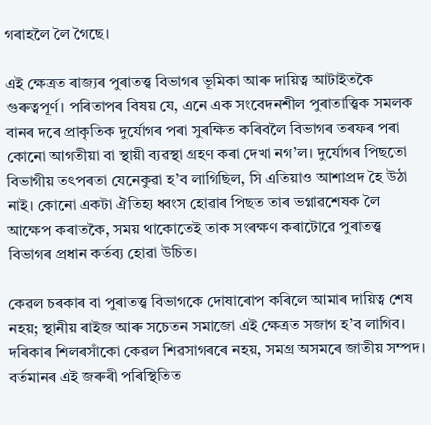গৰাহলৈ লৈ গৈছে।

এই ক্ষেত্ৰত ৰাজ্যৰ পুৰাতত্ত্ব বিভাগৰ ভূমিকা আৰু দায়িত্ব আটাইতকৈ গুৰুত্বপূৰ্ণ। পৰিতাপৰ বিষয় যে, এনে এক সংবেদনশীল পুৰাতাত্ত্বিক সমলক বানৰ দৰে প্ৰাকৃতিক দুর্যোগৰ পৰা সুৰক্ষিত কৰিবলৈ বিভাগৰ তৰফৰ পৰা কোনো আগতীয়া বা স্থায়ী ব্যৱস্থা গ্ৰহণ কৰা দেখা নগ’ল। দুৰ্যোগৰ পিছতো বিভাগীয় তৎপৰতা যেনেকুৱা হ’ব লাগিছিল, সি এতিয়াও আশাপ্ৰদ হৈ উঠা নাই। কোনো একটা ঐতিহ্য ধ্বংস হোৱাৰ পিছত তাৰ ভগ্নাৱশেষক লৈ আক্ষেপ কৰাতকৈ, সময় থাকোতেই তাক সংৰক্ষণ কৰাটোৱে পুৰাতত্ত্ব বিভাগৰ প্ৰধান কৰ্তব্য হোৱা উচিত।

কেৱল চৰকাৰ বা পুৰাতত্ত্ব বিভাগকে দোষাৰোপ কৰিলে আমাৰ দায়িত্ব শেষ নহয়; স্থানীয় ৰাইজ আৰু সচেতন সমাজো এই ক্ষেত্ৰত সজাগ হ’ব লাগিব। দৰিকাৰ শিলৰসাঁকো কেৱল শিৱসাগৰৰে নহয়, সমগ্ৰ অসমৰে জাতীয় সম্পদ। বৰ্তমানৰ এই জৰুৰী পৰিস্থিতিত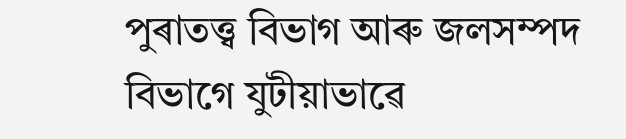পুৰাতত্ত্ব বিভাগ আৰু জলসম্পদ বিভাগে যুটীয়াভাৱে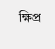ক্ষিপ্ৰ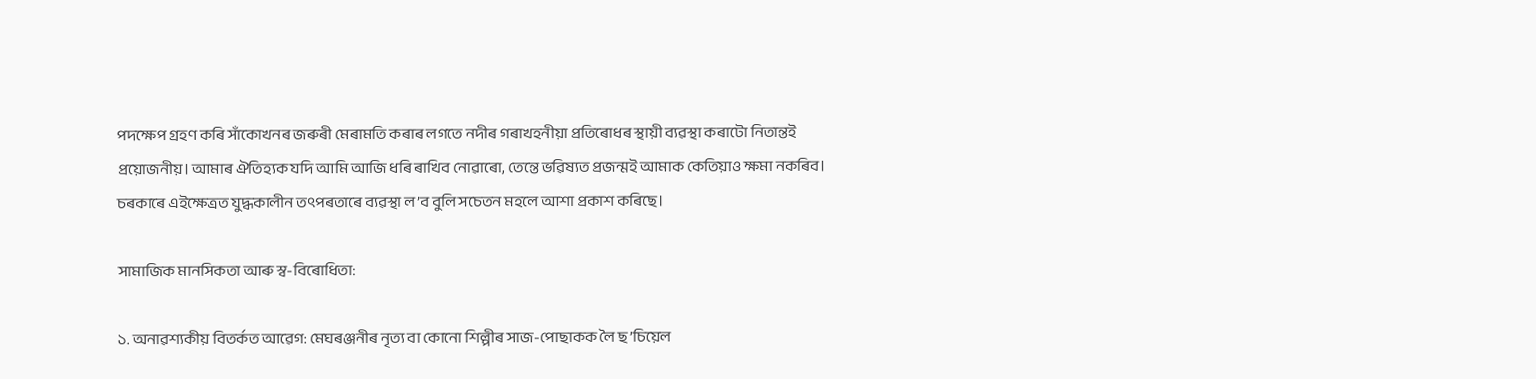পদক্ষেপ গ্ৰহণ কৰি সাঁকোখনৰ জৰুৰী মেৰামতি কৰাৰ লগতে নদীৰ গৰাখহনীয়া প্ৰতিৰোধৰ স্থায়ী ব্যৱস্থা কৰাটো নিতান্তই প্ৰয়োজনীয়। আমাৰ ঐতিহ্যক যদি আমি আজি ধৰি ৰাখিব নোৱাৰো, তেন্তে ভৱিষ্যত প্ৰজন্মই আমাক কেতিয়াও ক্ষমা নকৰিব। চৰকাৰে এইক্ষেত্ৰত যুদ্ধকালীন তৎপৰতাৰে ব্যৱস্থা ল’ব বুলি সচেতন মহলে আশা প্ৰকাশ কৰিছে।

সামাজিক মানসিকতা আৰু স্ব-বিৰোধিতা:

১. অনাৱশ্যকীয় বিতৰ্কত আৱেগ: মেঘৰঞ্জনীৰ নৃত্য বা কোনো শিল্পীৰ সাজ-পোছাকক লৈ ছ’চিয়েল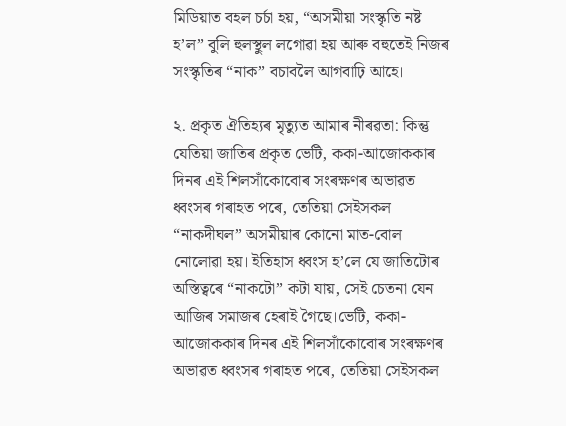মিডিয়াত বহল চৰ্চা হয়, “অসমীয়া সংস্কৃতি নষ্ট হ’ল” বুলি হুলস্থুল লগোৱা হয় আৰু বহুতেই নিজৰ সংস্কৃতিৰ “নাক” বচাবলৈ আগবাঢ়ি আহে।

২. প্ৰকৃত ঐতিহ্যৰ মৃত্যুত আমাৰ নীৰৱতা: কিন্তু যেতিয়া জাতিৰ প্ৰকৃত ভেটি, ককা-আজোককাৰ দিনৰ এই শিলসাঁকোবোৰ সংৰক্ষণৰ অভাৱত ধ্বংসৰ গৰাহত পৰে, তেতিয়া সেইসকল “নাকদীঘল” অসমীয়াৰ কোনো মাত-বোল নোলোৱা হয়। ইতিহাস ধ্বংস হ’লে যে জাতিটোৰ অস্তিত্বৰে “নাকটো” কটা যায়, সেই চেতনা যেন আজিৰ সমাজৰ হেৰাই গৈছে।ভেটি, ককা-আজোককাৰ দিনৰ এই শিলসাঁকোবোৰ সংৰক্ষণৰ অভাৱত ধ্বংসৰ গৰাহত পৰে, তেতিয়া সেইসকল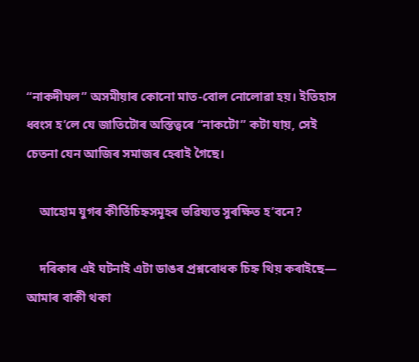“নাকদীঘল” অসমীয়াৰ কোনো মাত-বোল নোলোৱা হয়। ইতিহাস ধ্বংস হ’লে যে জাতিটোৰ অস্তিত্বৰে “নাকটো” কটা যায়, সেই চেতনা যেন আজিৰ সমাজৰ হেৰাই গৈছে।

    আহোম যুগৰ কীৰ্তিচিহ্নসমূহৰ ভৱিষ্যত সুৰক্ষিত হ’বনে?

    দৰিকাৰ এই ঘটনাই এটা ডাঙৰ প্ৰশ্নবোধক চিহ্ন থিয় কৰাইছে— আমাৰ বাকী থকা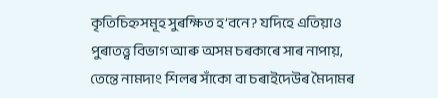কৃতিচিহ্নসমূহ সুৰক্ষিত হ’বনে? যদিহে এতিয়াও পুৰাতত্ত্ব বিভাগ আৰু অসম চৰকাৰে সাৰ নাপায়, তেন্তে নামদাং শিলৰ সাঁকো বা চৰাইদেউৰ মৈদামৰ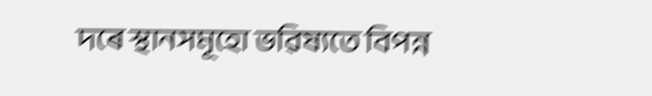দৰে স্থানসমূহো ভৱিষ্যতে বিপন্ন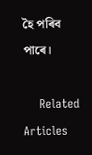হৈ পৰিব পাৰে।

    Related Articles